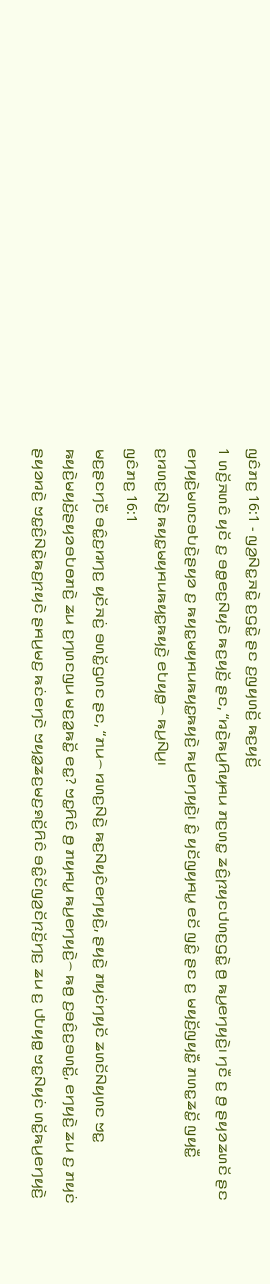ꤜꤢꤨꤊꤢ꤬ 16:1 - ꤜꤤ꤬ꤡꤢ꤭ꤏꤢꤧ꤭ ꤢ꤬ꤞꤢꤧ꤭ ꤔꤢ ꤢ꤬ꤜꤟꤛꤢꤩ꤬ ꤒꤢ꤬ꤟꤢꤩ꤬
1 ꤛꤢꤩ꤬ꤏꤛꤢꤨ ꤟꤢꤩ ꤢ꤬ ꤋꤥ꤭ꤕꤢ꤬ꤡꤟꤢꤧ ꤒꤢ꤬ꤟꤢꤩ꤬ ꤔꤢ, “ꤙꤢꤧ꤬ꤒꤣ꤬ꤖꤟꤌꤣ ꤊꤢ꤬ꤛꤢ꤭ ꤘꤢꤨ꤬ꤐꤟꤢꤓꤛꤢ꤬ꤞꤢꤧ꤭ ꤥ꤬ ꤒꤣ꤬ꤕꤚꤟꤢꤧ꤬꤯ ꤚꤢꤪ ꤢ꤬ ꤥ꤬ ꤔꤟꤤꤘꤛꤢꤩ ꤔꤢ ꤕꤚꤟꤢꤧ꤬ꤗꤛꤢꤋꤝꤢꤧ꤬ꤔꤟꤤ ꤢ꤬ ꤒꤟꤢ꤭ꤗꤟꤌꤣꤒꤟꤢ꤭ꤒꤟꤢꤧ꤬ ꤒꤣ꤬ꤕꤚꤟꤢꤧ꤬꤯ ꤢꤨ꤭ ꤟꤢꤩꤜꤟꤌꤣ꤭ ꤕꤢꤩ ꤜꤢꤨ꤭ ꤔꤢ ꤢ꤬ ꤗꤟꤢꤩ꤬ꤜꤟꤢꤪ꤭ ꤊꤛꤢ꤭ꤘꤢꤩ꤭ ꤜꤟꤢꤪ꤭ ꤢ꤬ꤙꤛꤢ꤬ꤡꤢꤧ꤬ ꤒꤟꤢ꤭ꤗꤟꤌꤣꤒꤟꤢ꤭ꤒꤟꤢꤧ꤬ ꤕꤝꤟꤥ꤭꤮ ꤒꤣ꤬ꤡꤣ꤬꤯
ꤜꤢꤨꤊꤢ꤬ 16:1
ꤗꤢ꤬ꤔꤢꤚꤢꤪ ꤋꤢꤨ꤭ꤢ꤬ꤙꤚꤢ꤬ ꤟꤢꤩꤏꤢꤦ꤬ ꤋꤛꤢꤩ꤭ꤞꤛꤢ ꤔꤢ, “ꤊꤣ꤮ ꤙꤛꤢ꤬ꤡꤢꤧ꤬ ꤒꤢ꤬ꤡꤟꤢꤨꤕꤚꤟꤢꤧ꤬, ꤔꤟꤢꤧ꤬ ꤊꤟꤢꤦꤚꤟꤢꤩ ꤘꤛꤢꤩꤡꤟꤛꤢ ꤠꤢ꤭ ꤒꤟꤢꤧ꤬ꤗꤟꤢꤩ꤬ꤔꤟꤤꤋꤝꤥꤊꤢꤧ꤬ ꤘꤣ ꤢ꤬ꤚꤛꤢꤜꤣ ꤗꤢ꤬ꤤ꤭ꤒꤢꤩ꤭ ꤕꤢ꤭? ꤠꤢ꤭ꤖꤢꤨ ꤥ꤬ ꤊꤟꤌꤣ꤭ ꤒꤣ꤬ꤕꤚꤟꤢꤧ꤬꤮ ꤒꤥ꤬ ꤢ꤬ꤋꤢꤨ꤬ꤢ꤬ꤋꤛꤢꤩ꤭, ꤕꤚꤟꤢꤧ꤬ ꤘꤣ ꤢ꤬ ꤊꤟꤢꤦ ꤔꤟꤤꤙꤢꤧ꤬ ꤠꤢ꤭ꤢꤨ꤬ꤡꤢꤧ꤭ꤒꤢ꤬ꤐꤟꤢꤧ ꤔꤌꤣ꤬ꤗꤢ꤬ ꤒꤢꤦꤕꤚꤢꤧ ꤠꤟꤤ꤭ꤘꤢ꤬ꤗꤢ꤬ꤎꤢꤩ꤬ꤖꤢꤨ ꤋꤢꤨ꤭ꤢꤩꤜꤤ꤬ꤢꤩꤐꤢꤩ꤬ꤚꤢ꤬ ꤘꤣ ꤢ꤬ ꤓꤝꤟꤥ꤭ ꤠꤢ꤭ꤡꤟꤢꤦ ꤛꤢꤩ꤭ꤒꤣ꤬ꤕꤚꤟꤢꤧ꤬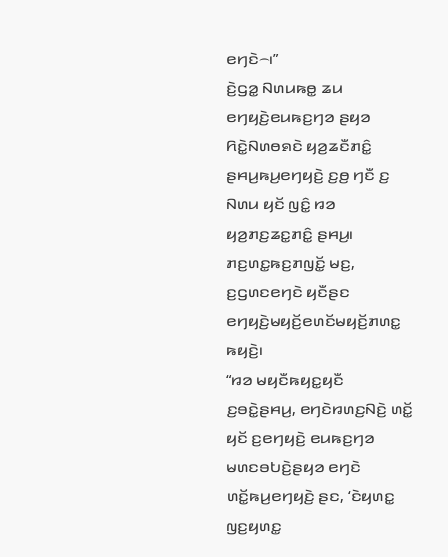ꤕꤚꤢꤧ꤮꤯”
ꤢꤧ꤬ꤞꤤ꤭ ꤡꤛꤣꤒꤥ꤭ ꤘꤣ ꤕꤚꤟꤢꤧ꤬ꤕꤣꤒꤢ꤬ꤚꤤ ꤔꤟꤤ ꤖꤢꤧ꤭ꤡꤛꤥꤎꤢꤧ ꤟꤤ꤬ꤘꤢꤪꤊꤢꤨ꤭ ꤔꤌꤣ꤬ꤒꤣ꤬ꤕꤚꤟꤢꤧ꤬ ꤢ꤬ꤥ꤬ ꤚꤢꤪ ꤢ꤬ ꤡꤛꤣ ꤟꤢꤩ ꤜꤢꤨ꤭ ꤙꤤ ꤟꤤ꤬ꤊꤢ꤬ꤘꤢ꤭ꤊꤢꤨ꤭ ꤔꤌꤣ꤬꤯
ꤊꤢ꤬ꤛꤢ꤭ꤒꤢ꤬ꤊꤜꤢꤩ꤭ ꤗꤢ꤬, ꤢ꤬ꤞꤛꤢꤕꤚꤢꤧ ꤟꤢꤪꤔꤢ ꤕꤚꤟꤢꤧ꤬ꤗꤟꤢꤩ꤬ꤕꤛꤢꤩꤗꤟꤢꤩ꤬ꤊꤛꤢ꤭ ꤒꤟꤢꤧ꤬꤯
“ꤙꤤ ꤗꤟꤢꤪꤒꤟꤢ꤭ꤟꤢꤪ ꤢ꤬ꤋꤢꤧ꤭ꤔꤌꤣ꤬, ꤕꤚꤢꤧꤙꤛꤢ꤬ꤡꤢꤧ꤬ ꤛꤢꤩ꤭ ꤟꤢꤩ ꤢ꤬ꤕꤚꤟꤢꤧ꤬ ꤕꤣꤒꤢ꤬ꤚꤤ ꤗꤛꤢꤋꤝꤢꤧ꤬ꤔꤟꤤ ꤕꤚꤢꤧ ꤛꤢꤩ꤭ꤒꤣ꤬ꤕꤚꤟꤢꤧ꤬ ꤔꤢ, ‘ꤢꤧꤟꤛꤢ꤭ ꤜꤢ꤬ꤟꤛꤢ꤭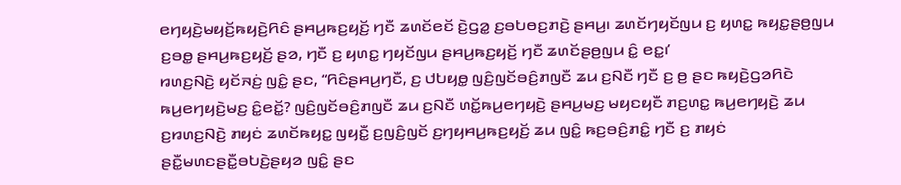ꤕꤚꤟꤢꤧ꤬ꤗꤟꤢꤩ꤬ꤒꤟꤢꤧ꤬ꤖꤢꤨ ꤔꤌꤣ꤬ꤒꤢ꤬ꤟꤢꤩ꤬ ꤚꤢꤪ ꤘꤛꤢꤩꤕꤢꤩ ꤢꤧ꤬ꤞꤤ꤭ ꤢ꤬ꤋꤝꤥꤢ꤬ꤊꤢꤧ꤬ ꤔꤌꤣ꤬꤯ ꤘꤛꤢꤩꤚꤟꤢꤩꤜꤣ ꤢ꤬ ꤟꤛꤢ꤭ ꤒꤟꤢ꤭ꤔꤥ꤬ꤜꤣ ꤢ꤬ꤋꤥ꤭ ꤔꤌꤣ꤬ꤒꤢ꤬ꤟꤢꤩ꤬ ꤔꤤ, ꤚꤢꤪ ꤢ꤬ ꤟꤛꤢ꤭ ꤚꤟꤢꤩꤜꤣ ꤔꤌꤣ꤬ꤒꤢ꤬ꤟꤢꤩ꤬ ꤚꤢꤪ ꤘꤛꤢꤩꤔꤥ꤬ꤜꤣ ꤢꤨ꤭ ꤕꤢ꤭꤯’
ꤙꤛꤢ꤬ꤡꤢꤧ꤬ ꤟꤢꤩꤏꤢꤦ꤬ ꤜꤢꤨ꤭ ꤔꤢ, “ꤖꤢꤨꤔꤌꤣ꤬ꤚꤢꤪ, ꤢ꤬ ꤓꤝꤟꤥ꤭ ꤜꤢꤨ꤬ꤜꤢꤩꤋꤢꤨ꤬ꤊꤜꤢꤪ ꤘꤣ ꤢ꤬ꤡꤢꤪ ꤚꤢꤪ ꤢ꤬ ꤥ꤬ ꤔꤢ ꤒꤟꤢꤧ꤬ꤞꤤꤖꤢꤧ ꤒꤣ꤬ꤕꤚꤟꤢꤧ꤬ꤗꤢ꤬ ꤢꤨ꤭ꤕꤢꤩ꤭? ꤜꤢꤨ꤬ꤜꤢꤩꤋꤢꤨ꤬ꤊꤜꤢꤪ ꤘꤣ ꤢ꤬ꤡꤢꤪ ꤛꤢꤩ꤭ꤒꤣ꤬ꤕꤚꤟꤢꤧ꤬ ꤔꤌꤣ꤬ꤗꤢ꤬ ꤗꤟꤢꤟꤢꤪ ꤊꤢ꤬ꤛꤢ꤭ ꤒꤣ꤬ꤕꤚꤟꤢꤧ꤬ ꤘꤣ ꤢ꤬ꤙꤛꤢ꤬ꤡꤢꤧ꤬ ꤊꤟꤢꤦ ꤘꤛꤢꤩꤒꤟꤢ꤭ ꤜꤟꤢꤪ꤭ ꤢ꤬ꤜꤢꤨ꤬ꤜꤢꤩ ꤢ꤬ꤚꤟꤌꤣ꤬ꤒꤢ꤬ꤟꤢꤩ꤬ ꤘꤣ ꤜꤢꤨ꤭ ꤒꤢ꤬ꤋꤢꤨ꤬ꤊꤢꤨ꤭ ꤚꤢꤪ ꤢ꤬ ꤊꤟꤢꤦ ꤔꤢꤪ꤭ꤗꤛꤢꤔꤢꤪ꤭ꤋꤝꤢꤧ꤬ꤔꤟꤤ ꤜꤢꤨ꤭ ꤔꤢ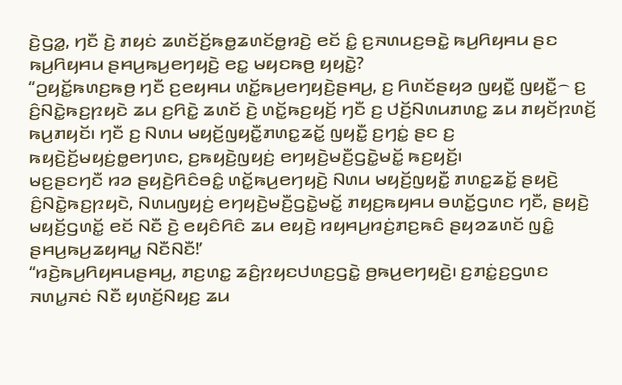ꤢꤧ꤬ꤞꤤ꤭, ꤚꤢꤪ ꤢꤧ꤬ ꤊꤟꤢꤦ ꤘꤛꤢꤩꤢꤩ꤬ꤒꤥ꤭ꤘꤛꤢꤩꤥ꤭ꤙꤢꤧ꤬ ꤕꤢꤩ ꤢꤨ꤭ ꤢ꤬ꤏꤛꤣꤢ꤬ꤋꤢꤧ꤭ ꤒꤣ꤬ꤖꤟꤌꤣ ꤔꤢ ꤒꤣ꤬ꤖꤟꤌꤣ ꤔꤌꤣ꤬ꤒꤣ꤬ꤕꤚꤟꤢꤧ꤬ ꤕꤢ꤭ ꤗꤟꤢꤒꤥ꤬ ꤟꤟꤢꤧ꤭?
“ꤑꤟꤢꤩ꤭ꤒꤛꤢ꤬ꤒꤥ꤬ ꤚꤢꤪ ꤢ꤬ꤕꤟꤌꤣ ꤛꤢꤩ꤭ꤒꤣ꤬ꤕꤚꤟꤢꤧ꤬ꤔꤌꤣ꤬, ꤢ꤬ ꤖꤛꤢꤩꤔꤟꤤ ꤜꤟꤢꤪ꤭ ꤜꤟꤢꤪ꤭꤮ ꤢ꤬ ꤢꤨ꤬ꤡꤢꤧ꤭ꤒꤢ꤬ꤐꤟꤢꤧ ꤘꤣ ꤢ꤬ꤖꤢꤧ꤭ ꤘꤛꤢꤩ ꤢꤧ꤬ ꤛꤢꤩ꤭ꤒꤢ꤬ꤟꤢꤩ꤬ ꤚꤢꤪ ꤢ꤬ ꤓꤢꤩ꤬ꤡꤛꤣꤊꤛꤢ꤭ ꤘꤣ ꤊꤟꤢꤩꤐꤛꤢꤩ꤬ ꤒꤣ꤬ꤊꤟꤢꤩ꤯ ꤚꤢꤪ ꤢ꤬ ꤡꤛꤣ ꤗꤟꤢꤩ꤬ꤜꤟꤢꤪ꤭ꤊꤛꤢ꤭ꤘꤢꤩ꤭ ꤜꤟꤢꤪ꤭ ꤢ꤬ꤚꤢꤦ꤭ ꤔꤢ ꤢ꤬ ꤒꤟꤢꤧ꤬ꤢꤩ꤬ꤗꤟꤢꤦ꤬ꤥ꤭ꤕꤚꤛꤢ, ꤢ꤬ꤒꤟꤢꤧ꤬ꤜꤟꤢꤦ꤬ ꤕꤚꤟꤢꤧ꤬ꤗꤢꤪ꤬ꤞꤢꤧ꤭ꤗꤢꤩ꤭ ꤒꤢ꤬ꤟꤢꤩ꤬꤯
ꤗꤢ꤬ꤔꤢꤚꤢꤪ ꤙꤤ ꤔꤟꤢꤧ꤬ꤖꤢꤨꤋꤢꤨ꤭ ꤛꤢꤩ꤭ꤒꤣ꤬ꤕꤚꤟꤢꤧ꤬ ꤡꤛꤣ ꤗꤟꤢꤩ꤬ꤜꤟꤢꤪ꤭ ꤊꤛꤢ꤭ꤘꤢꤩ꤭ ꤔꤟꤢꤧ꤬ ꤢꤨ꤬ꤡꤢꤧ꤭ꤒꤢ꤬ꤐꤟꤢꤧ, ꤡꤛꤣꤜꤟꤢꤦ꤬ ꤕꤚꤟꤢꤧ꤬ꤗꤢꤪ꤬ꤞꤢꤧ꤭ꤗꤢꤩ꤭ ꤊꤟꤢ꤬ꤒꤟꤌꤣ ꤋꤛꤢꤩ꤭ꤞꤛꤢ ꤚꤢꤪ, ꤔꤟꤢꤧ꤬ ꤗꤟꤢꤩ꤬ꤞꤛꤢꤩ꤭ ꤕꤢꤩ ꤡꤢꤪ ꤢꤧ꤬ ꤕꤟꤢꤨꤖꤢꤨ ꤘꤣ ꤕꤟꤢꤧ꤬ ꤙꤟꤌꤣ꤬ꤙꤢꤦ꤬ꤊꤢ꤬ꤒꤢꤨ ꤔꤟꤤꤘꤛꤢꤩ ꤜꤢꤨ꤭ ꤔꤌꤣ꤬ꤒꤣ꤬ꤘꤟꤌꤣ꤭ ꤡꤢꤪꤡꤢꤪ!’
“ꤙꤢꤧ꤬ꤒꤣ꤬ꤖꤟꤌꤣꤔꤌꤣ꤬, ꤊꤢ꤬ꤛꤢ꤭ ꤘꤢꤨ꤬ꤐꤟꤢꤓꤛꤢ꤬ꤞꤢꤧ꤭ ꤥ꤬ꤒꤣ꤬ꤕꤚꤟꤢꤧ꤬꤯ ꤢ꤬ꤊꤢꤦ꤭ꤢ꤬ꤞꤛꤢ ꤏꤛꤣ꤭ꤏꤢꤦ ꤡꤢꤪ ꤟꤛꤢꤩ꤬ꤡꤟꤢ꤬ ꤘꤣ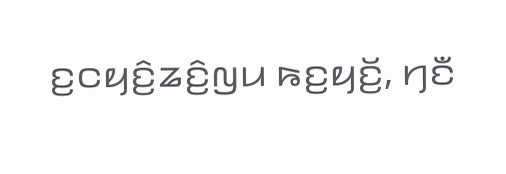ꤢ꤬ꤍꤟꤢꤨ꤬ꤘꤢꤨ꤬ꤜꤣ ꤒꤢ꤬ꤟꤢꤩ꤬, ꤚꤢꤪ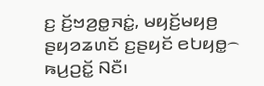ꤢ꤬ ꤢꤩ꤬ꤠꤤ꤬ꤥ꤭ꤏꤢꤦ꤭, ꤗꤟꤢꤩ꤬ꤗꤟꤥ꤬ ꤔꤟꤤꤘꤛꤢꤩ ꤢ꤬ꤔꤟꤢꤩ ꤕꤝꤟꤥ꤭꤮ ꤒꤣ꤬ꤑꤢꤩ꤭ ꤡꤢꤪ꤯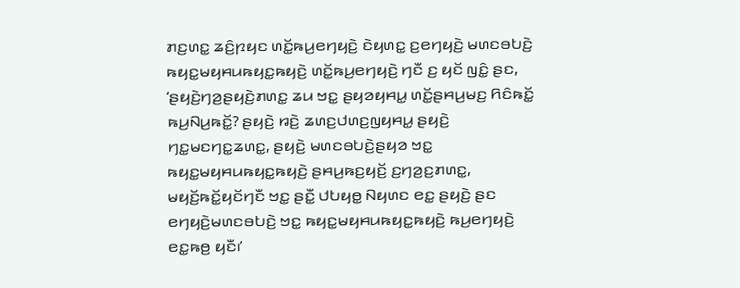ꤊꤢ꤬ꤛꤢ꤭ ꤘꤢꤨ꤬ꤐꤟꤢ ꤛꤢꤩ꤭ꤒꤣ꤬ꤕꤚꤟꤢꤧ꤬ ꤢꤧꤟꤛꤢ꤭ ꤢ꤬ꤕꤚꤟꤢꤧ꤬ ꤗꤛꤢꤋꤝꤢꤧ꤬ ꤒꤟꤢ꤭ꤗꤟꤌꤣꤒꤟꤢ꤭ꤒꤟꤢꤧ꤬ ꤛꤢꤩ꤭ꤒꤣ꤬ꤕꤚꤟꤢꤧ꤬ ꤚꤢꤪ ꤢ꤬ ꤟꤢꤩ ꤜꤢꤨ꤭ ꤔꤢ, ‘ꤔꤟꤢꤧ꤬ꤚꤤ꤬ꤔꤟꤢꤧ꤬ꤊꤛꤢ꤭ ꤘꤣ ꤠꤢ꤭ ꤔꤟꤤꤟꤌꤣ꤭ ꤛꤢꤩ꤭ꤔꤌꤣ꤬ꤗꤢ꤬ ꤖꤢꤨꤒꤢꤩ꤭ ꤒꤣ꤬ꤡꤣ꤬ꤒꤢꤩ꤭? ꤔꤟꤢꤧ꤬ ꤙꤢꤧ꤬ ꤘꤛꤢ꤬ꤓꤛꤢ꤬ꤜꤟꤌꤣ꤭ ꤔꤟꤢꤧ꤬ ꤚꤢ꤭ꤗꤢꤚꤢ꤭ꤘꤛꤢ꤭, ꤔꤟꤢꤧ꤬ ꤗꤛꤢꤋꤝꤢꤧ꤬ꤔꤟꤤ ꤠꤢ꤭ ꤒꤟꤢ꤭ꤗꤟꤌꤣꤒꤟꤢ꤭ꤒꤟꤢꤧ꤬ ꤔꤌꤣ꤬ꤒꤢ꤬ꤟꤢꤩ꤬ ꤢ꤬ꤚꤤ꤬ꤢ꤬ꤊꤛꤢ꤭, ꤗꤟꤢꤩ꤬ꤒꤢꤩ꤭ꤟꤢꤩꤚꤢꤪ ꤠꤢ꤭ ꤔꤢꤪ꤭ ꤓꤝꤟꤥ꤭ ꤡꤟꤛꤢ ꤕꤢ꤭ ꤔꤟꤢꤧ꤬ ꤔꤢ ꤕꤚꤟꤢꤧ꤬ꤗꤛꤢꤋꤝꤢꤧ꤬ ꤠꤢ꤭ ꤒꤟꤢ꤭ꤗꤟꤌꤣꤒꤟꤢ꤭ꤒꤟꤢꤧ꤬ ꤒꤣ꤬ꤕꤚꤟꤢꤧ꤬ ꤕꤢ꤭ꤒꤥ꤬ ꤟꤢꤪ꤯’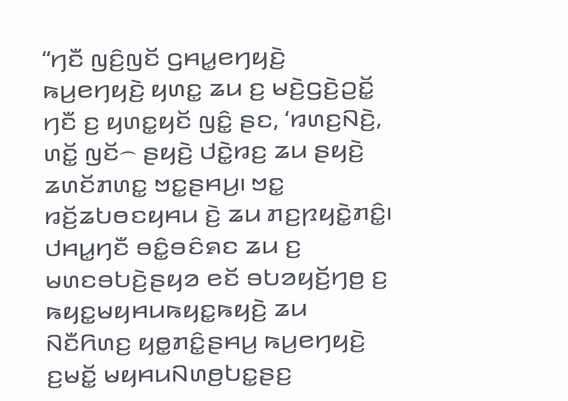“ꤚꤢꤪ ꤜꤢꤨ꤬ꤜꤢꤩ ꤞꤌꤣ꤭ꤕꤚꤟꤢꤧ꤬ ꤒꤣ꤬ꤕꤚꤟꤢꤧ꤬ ꤟꤛꤢ꤭ ꤘꤣ ꤢ꤬ ꤗꤢꤧ꤬ꤞꤢꤧ꤬ꤑꤢꤩ꤭ ꤚꤢꤪ ꤢ꤬ ꤟꤛꤢ꤭ꤟꤢꤩ ꤜꤢꤨ꤭ ꤔꤢ, ‘ꤙꤛꤢ꤬ꤡꤢꤧ꤬, ꤛꤢꤩ꤭ ꤜꤢꤩ꤮ ꤔꤟꤢꤧ꤬ ꤓꤢꤧ꤭ꤙꤢ꤬ ꤘꤣ ꤔꤟꤢꤧ꤬ ꤘꤛꤢꤩꤊꤛꤢ꤭ ꤠꤢ꤭ꤔꤌꤣ꤬꤯ ꤠꤢ꤭ ꤙꤢꤩ꤬ꤘꤝꤥꤢꤟꤌꤣ ꤢꤧ꤬ ꤘꤣ ꤊꤢ꤬ꤐꤟꤢꤧ꤭ꤊꤢꤨ꤭꤯
ꤓꤌꤣ꤭ꤚꤢꤪ ꤋꤢꤨ꤭ꤋꤢꤨꤎꤢ ꤘꤣ ꤢ꤬ ꤗꤛꤢꤋꤝꤢꤧ꤬ꤔꤟꤤ ꤕꤢꤩ ꤋꤝꤤꤟꤢꤩ꤬ꤚꤥ꤬ ꤢ꤬ ꤒꤟꤢ꤭ꤗꤟꤌꤣꤒꤟꤢ꤭ꤒꤟꤢꤧ꤬ ꤘꤣ ꤡꤢꤪꤖꤛꤢ꤬ ꤟꤥ꤭ꤊꤢꤨ꤭ꤔꤌꤣ꤬ ꤒꤣ꤬ꤕꤚꤟꤢꤧ꤬ ꤢ꤬ꤗꤢꤩ꤭ ꤗꤟꤌꤣꤡꤛꤥ꤬ꤝꤢ꤭ꤔꤢ꤬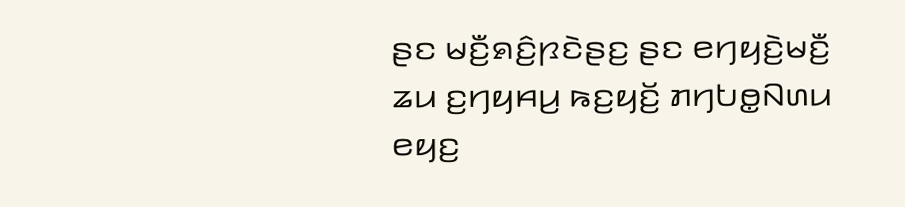ꤔꤢ ꤗꤢꤪ꤬ꤎꤢꤨ꤬ꤐꤢꤧꤔꤢ꤬ ꤔꤢ ꤕꤚꤟꤢꤧ꤬ꤗꤢꤪ꤬ ꤘꤣ ꤢ꤬ꤚꤟꤌꤣ꤬ ꤒꤢ꤬ꤟꤢꤩ꤬ ꤊꤚꤝꤥ꤭ꤡꤛꤣ ꤕꤟꤢ꤬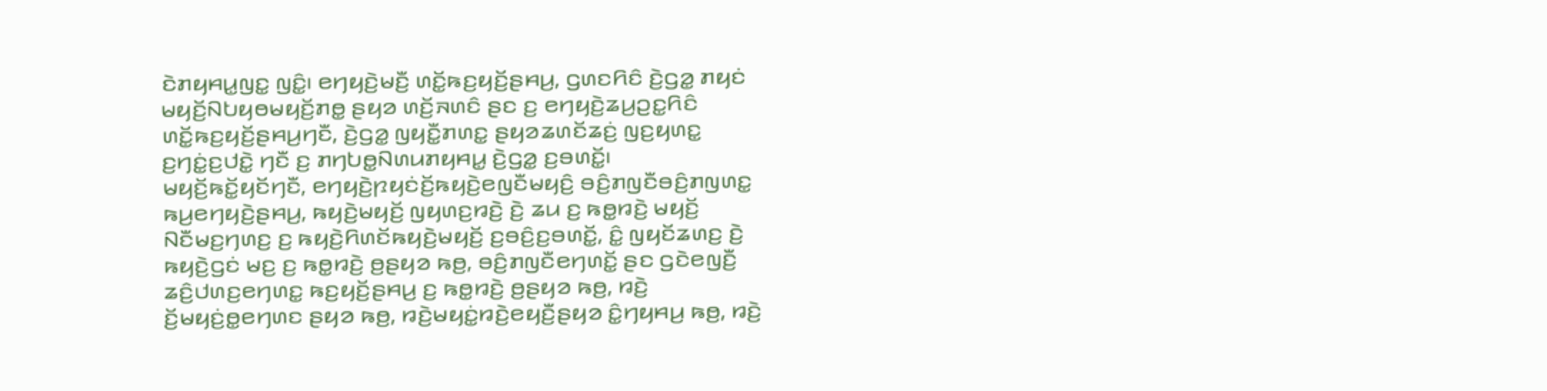ꤢꤧꤊꤟꤌꤣ꤭ꤜꤢ꤭ ꤜꤢꤨ꤭꤯ ꤕꤚꤟꤢꤧ꤬ꤗꤢꤪ꤬ ꤛꤢꤩ꤭ꤒꤢ꤬ꤟꤢꤩ꤬ꤔꤌꤣ꤬, ꤞꤛꤢꤖꤢꤨ ꤢꤧ꤬ꤞꤤ꤭ ꤊꤟꤢꤦ ꤗꤟꤢꤩ꤬ꤡꤝꤟꤥꤗꤟꤢꤩ꤬ꤊꤥ꤭ ꤔꤟꤤ ꤛꤢꤩ꤬ꤏꤛꤢꤨ ꤔꤢ ꤢ꤬ ꤕꤚꤟꤢꤧ꤬ꤘꤣ꤬ꤑꤢ꤭ꤖꤢꤨ ꤛꤢꤩ꤭ꤒꤢ꤬ꤟꤢꤩ꤬ꤔꤌꤣ꤬ꤚꤢꤪ, ꤢꤧ꤬ꤞꤤ꤭ ꤜꤟꤢꤪ꤭ꤊꤛꤢ꤭ ꤔꤟꤤꤘꤛꤢꤩꤘꤢꤦ꤬ ꤜꤢ꤬ꤟꤛꤢ꤭ ꤢ꤬ꤚꤢꤦ꤭ꤢ꤬ꤓꤢꤧ꤭ ꤚꤢꤪ ꤢ꤬ ꤊꤚꤝꤥ꤭ꤡꤛꤣꤊꤟꤌꤣ꤭ ꤢꤧ꤬ꤞꤤ꤭ ꤢ꤬ꤋꤛꤢꤩ꤭꤯
ꤗꤟꤢꤩ꤬ꤒꤢꤩ꤭ꤟꤢꤩꤚꤢꤪ, ꤕꤚꤟꤢꤧ꤬ꤐꤟꤢꤦꤢꤩ꤬ꤒꤟꤢꤧ꤬ꤕꤜꤢꤪꤗꤟꤢꤨ꤬ ꤋꤢꤨ꤬ꤊꤜꤢꤪꤋꤢꤨ꤬ꤊꤜꤛꤢ꤭ ꤒꤣ꤬ꤕꤚꤟꤢꤧ꤬ꤔꤌꤣ꤬, ꤒꤟꤢꤧ꤬ꤗꤟꤢꤩ꤬ ꤜꤟꤛꤢ꤬ꤙꤢꤧ꤬ ꤢꤧ꤬ ꤘꤣ ꤢ꤬ ꤒꤥ꤭ꤙꤢꤧ꤬ ꤗꤟꤢꤩ꤬ ꤡꤢꤪꤗꤢ꤬ꤚꤛꤢ꤬ ꤢ꤬ ꤒꤟꤢꤧ꤬ꤖꤛꤢꤩꤒꤟꤢꤧ꤬ꤗꤟꤢꤩ꤬ ꤢ꤬ꤋꤢꤨ꤬ꤢ꤬ꤋꤛꤢꤩ꤭, ꤢꤨ꤭ ꤜꤟꤢꤩꤘꤛꤢ꤬ ꤢꤧ꤬ ꤒꤟꤢꤧ꤬ꤞꤢꤦ ꤗꤢ꤬ ꤢ꤬ ꤒꤥ꤭ꤙꤢꤧ꤬ ꤥ꤬ꤔꤟꤤ ꤒꤥ꤬, ꤋꤢꤨ꤬ꤊꤜꤢꤪꤕꤚꤛꤢꤩ꤭ ꤔꤢ ꤞꤢꤧꤕꤜꤢꤪ꤬ ꤘꤢꤨ꤬ꤓꤛꤢ꤬ꤕꤚꤛꤢ꤭ ꤒꤢ꤬ꤟꤢꤩ꤬ꤔꤌꤣ꤬ ꤢ꤬ ꤒꤥ꤭ꤙꤢꤧ꤬ ꤥ꤬ꤔꤟꤤ ꤒꤥ꤬, ꤙꤢꤧ꤬ ꤢꤩ꤬ꤗꤟꤢꤦ꤬ꤥ꤭ꤕꤚꤛꤢ ꤔꤟꤤ ꤒꤥ꤬, ꤙꤢꤧ꤬ꤗꤟꤢꤦ꤭ꤙꤢꤧ꤬ꤕꤟꤢꤪ꤬ꤔꤟꤤ ꤢꤨ꤭ꤚꤟꤌꤣ꤬ ꤒꤥ꤬, ꤙꤢꤧ꤬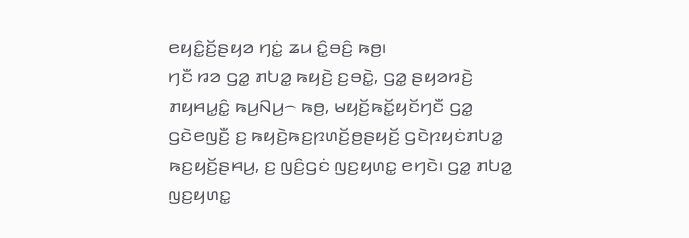ꤕꤟꤢꤨ꤭ꤢꤩ꤬ꤔꤟꤤ ꤚꤢꤦ꤭ ꤘꤣ ꤢꤨ꤭ꤋꤢꤨ꤬ ꤒꤥ꤬꤯
ꤚꤢꤪ ꤙꤤ ꤞꤤ꤭ ꤊꤝꤤ꤭ ꤒꤟꤢꤧ꤬ ꤢ꤬ꤋꤢꤧ꤭, ꤞꤤ꤭ ꤔꤟꤤꤙꤢꤧ꤬ ꤊꤟꤌꤣ꤭ꤢꤨ꤭ ꤒꤣ꤬ꤡꤣ꤬꤮ ꤒꤥ꤬, ꤗꤟꤢꤩ꤬ꤒꤢꤩ꤭ꤟꤢꤩꤚꤢꤪ ꤞꤤ꤭ ꤞꤢꤧꤕꤜꤢꤪ꤬ ꤢ꤬ ꤒꤟꤢꤧ꤬ꤒꤢ꤬ꤐꤛꤢꤩ꤬ꤥ꤬ꤔꤟꤢꤩ꤬ ꤞꤢꤧꤐꤟꤢꤦꤊꤝꤤ꤭ ꤒꤢ꤬ꤟꤢꤩ꤬ꤔꤌꤣ꤬, ꤢ꤬ ꤜꤢꤨ꤬ꤞꤢꤦ ꤜꤢ꤬ꤟꤛꤢ꤭ ꤕꤚꤢꤧ꤯ ꤞꤤ꤭ ꤊꤝꤤ꤭ ꤜꤢ꤬ꤟꤛꤢ꤭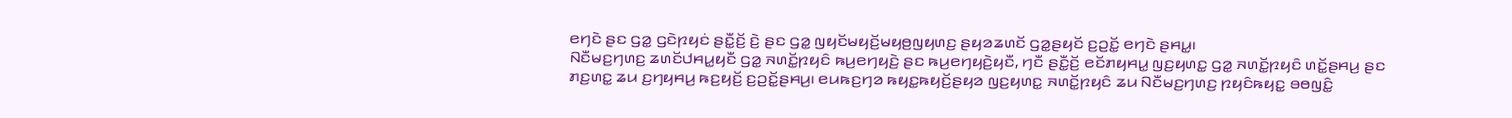ꤕꤚꤢꤧ ꤔꤢ ꤞꤤ꤭ ꤞꤢꤧꤐꤟꤢꤦ ꤔꤢꤪ꤭ꤢꤩ꤬ ꤢꤧ꤬ ꤔꤢ ꤞꤤ꤭ ꤜꤟꤢꤩꤗꤟꤢꤩ꤬ꤗꤟꤥ꤬ꤜꤟꤛꤢ꤬ ꤔꤟꤤꤘꤛꤢꤩ ꤞꤤ꤭ꤔꤟꤢꤩ ꤢ꤬ꤑꤢꤩ꤭ ꤕꤚꤢꤧ ꤔꤌꤣ꤭꤯
ꤡꤢꤪꤗꤢ꤬ꤚꤛꤢ꤬ ꤘꤛꤢꤩꤓꤌꤣ꤭ꤟꤢꤪ ꤞꤤ꤭ ꤏꤛꤢꤩ꤭ꤐꤟꤢꤨ ꤒꤣ꤬ꤕꤚꤟꤢꤧ꤬ ꤔꤢ ꤒꤣ꤬ꤕꤚꤟꤢꤧ꤬ꤟꤢꤪ, ꤚꤢꤪ ꤔꤢꤪ꤭ꤢꤩ꤬ ꤕꤢꤩꤊꤟꤌꤣ꤭ ꤜꤢ꤬ꤟꤛꤢ꤭ ꤞꤤ꤭ ꤏꤛꤢꤩ꤭ꤐꤟꤢꤨ ꤛꤢꤩ꤭ꤔꤌꤣ꤬ ꤔꤢ ꤊꤢ꤬ꤛꤢ꤭ ꤘꤣ ꤢ꤬ꤚꤟꤌꤣ꤬ ꤒꤢ꤬ꤟꤢꤩ꤬ ꤢ꤬ꤑꤢꤩ꤭ꤔꤌꤣ꤬꤯ ꤕꤣꤒꤢ꤬ꤚꤤ ꤒꤟꤢ꤭ꤒꤟꤢꤩ꤬ꤔꤟꤤ ꤜꤢ꤬ꤟꤛꤢ꤭ ꤏꤛꤢꤩ꤭ꤐꤟꤢꤨ ꤘꤣ ꤡꤢꤪꤗꤢ꤬ꤚꤛꤢ꤬ ꤐꤟꤢꤨꤒꤟꤢ꤭ ꤋꤥꤜꤢꤨ꤭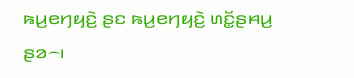ꤒꤣ꤬ꤕꤚꤟꤢꤧ꤬ ꤔꤢ ꤒꤣ꤬ꤕꤚꤟꤢꤧ꤬ ꤛꤢꤩ꤭ꤔꤌꤣ꤬ ꤔꤤ꤮꤯